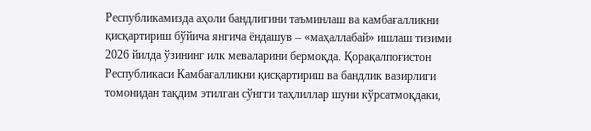Республикамизда аҳоли бандлигини таъминлаш ва камбағалликни қисқартириш бўйича янгича ёндашув – «маҳаллабай» ишлаш тизими 2026 йилда ўзининг илк меваларини бермоқда. Қорақалпоғистон Республикаси Камбағалликни қисқартириш ва бандлик вазирлиги томонидан тақдим этилган сўнгги таҳлиллар шуни кўрсатмоқдаки,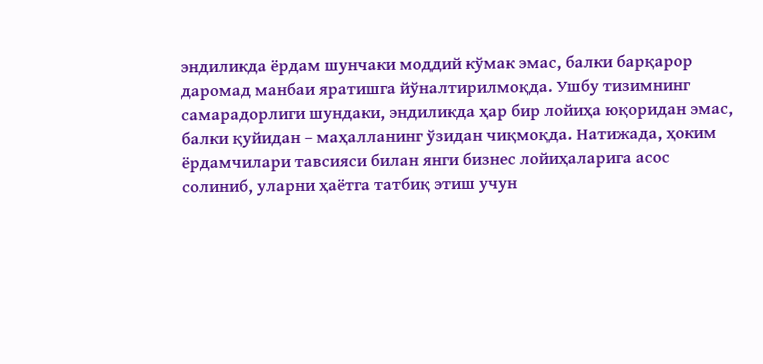эндиликда ёрдам шунчаки моддий кўмак эмас, балки барқарор даромад манбаи яратишга йўналтирилмоқда. Ушбу тизимнинг самарадорлиги шундаки, эндиликда ҳар бир лойиҳа юқоридан эмас, балки қуйидан – маҳалланинг ўзидан чиқмоқда. Натижада, ҳоким ёрдамчилари тавсияси билан янги бизнес лойиҳаларига асос солиниб, уларни ҳаётга татбиқ этиш учун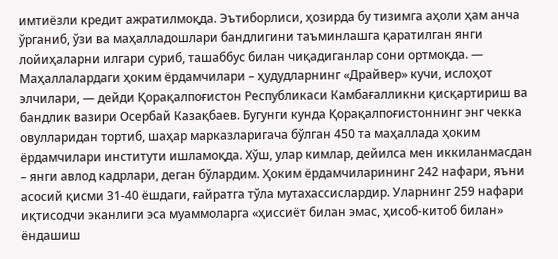имтиёзли кредит ажратилмоқда. Эътиборлиси, ҳозирда бу тизимга аҳоли ҳам анча ўрганиб, ўзи ва маҳалладошлари бандлигини таъминлашга қаратилган янги лойиҳаларни илгари суриб, ташаббус билан чиқадиганлар сони ортмоқда. — Маҳаллалардаги ҳоким ёрдамчилари – ҳудудларнинг «Драйвер» кучи, ислоҳот элчилари, — дейди Қорақалпоғистон Республикаси Камбағалликни қисқартириш ва бандлик вазири Осербай Казақбаев. Бугунги кунда Қорақалпоғистоннинг энг чекка овулларидан тортиб, шаҳар марказларигача бўлган 450 та маҳаллада ҳоким ёрдамчилари институти ишламоқда. Хўш, улар кимлар, дейилса мен иккиланмасдан – янги авлод кадрлари, деган бўлардим. Ҳоким ёрдамчиларининг 242 нафари, яъни асосий қисми 31-40 ёшдаги, ғайратга тўла мутахассислардир. Уларнинг 259 нафари иқтисодчи эканлиги эса муаммоларга «ҳиссиёт билан эмас, ҳисоб-китоб билан» ёндашиш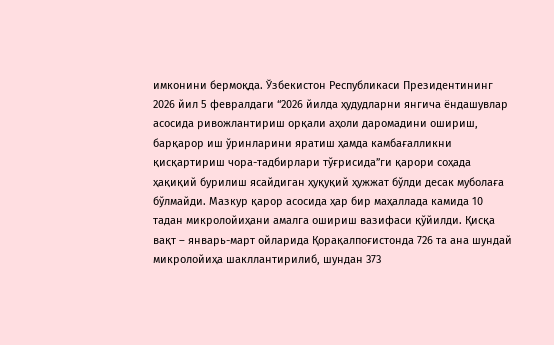имконини бермоқда. Ўзбекистон Республикаси Президентининг 2026 йил 5 февралдаги “2026 йилда ҳудудларни янгича ёндашувлар асосида ривожлантириш орқали аҳоли даромадини ошириш, барқарор иш ўринларини яратиш ҳамда камбағалликни қисқартириш чора-тадбирлари тўғрисида”ги қарори соҳада ҳақиқий бурилиш ясайдиган ҳуқуқий ҳужжат бўлди десак муболаға бўлмайди. Мазкур қарор асосида ҳар бир маҳаллада камида 10 тадан микролойиҳани амалга ошириш вазифаси қўйилди. Қисқа вақт – январь-март ойларида Қорақалпоғистонда 726 та ана шундай микролойиҳа шакллантирилиб, шундан 373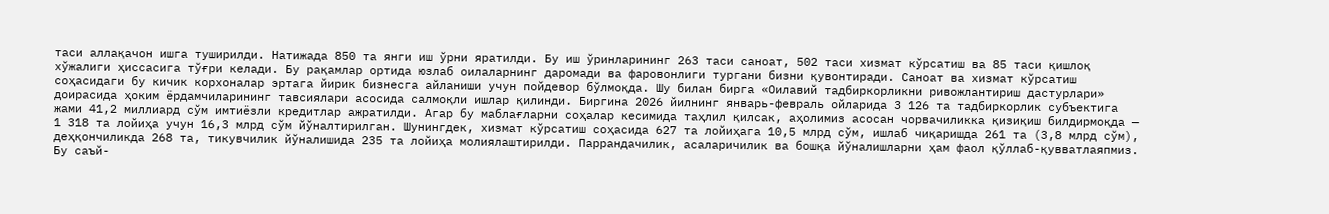таси аллақачон ишга туширилди. Натижада 850 та янги иш ўрни яратилди. Бу иш ўринларининг 263 таси саноат, 502 таси хизмат кўрсатиш ва 85 таси қишлоқ хўжалиги ҳиссасига тўғри келади. Бу рақамлар ортида юзлаб оилаларнинг даромади ва фаровонлиги тургани бизни қувонтиради. Саноат ва хизмат кўрсатиш соҳасидаги бу кичик корхоналар эртага йирик бизнесга айланиши учун пойдевор бўлмоқда. Шу билан бирга «Оилавий тадбиркорликни ривожлантириш дастурлари» доирасида ҳоким ёрдамчиларининг тавсиялари асосида салмоқли ишлар қилинди. Биргина 2026 йилнинг январь-февраль ойларида 3 126 та тадбиркорлик субъектига жами 41,2 миллиард сўм имтиёзли кредитлар ажратилди. Агар бу маблағларни соҳалар кесимида таҳлил қилсак, аҳолимиз асосан чорвачиликка қизиқиш билдирмоқда — 1 318 та лойиҳа учун 16,3 млрд сўм йўналтирилган. Шунингдек, хизмат кўрсатиш соҳасида 627 та лойиҳага 10,5 млрд сўм, ишлаб чиқаришда 261 та (3,8 млрд сўм), деҳқончиликда 268 та, тикувчилик йўналишида 235 та лойиҳа молиялаштирилди. Паррандачилик, асаларичилик ва бошқа йўналишларни ҳам фаол қўллаб-қувватлаяпмиз. Бу саъй-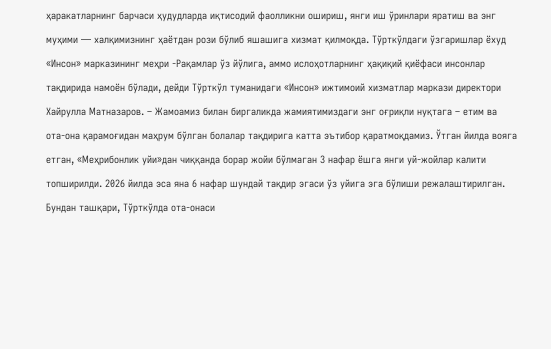ҳаракатларнинг барчаси ҳудудларда иқтисодий фаолликни ошириш, янги иш ўринлари яратиш ва энг муҳими — халқимизнинг ҳаётдан рози бўлиб яшашига хизмат қилмоқда. Тўрткўлдаги ўзгаришлар ёхуд «Инсон» марказининг меҳри -Рақамлар ўз йўлига, аммо ислоҳотларнинг ҳақиқий қиёфаси инсонлар тақдирида намоён бўлади, дейди Тўрткўл туманидаги «Инсон» ижтимоий хизматлар маркази директори Хайрулла Матназаров. – Жамоамиз билан биргаликда жамиятимиздаги энг оғриқли нуқтага – етим ва ота-она қарамоғидан маҳрум бўлган болалар тақдирига катта эътибор қаратмоқдамиз. Ўтган йилда вояга етган, «Меҳрибонлик уйи»дан чиққанда борар жойи бўлмаган 3 нафар ёшга янги уй-жойлар калити топширилди. 2026 йилда эса яна 6 нафар шундай тақдир эгаси ўз уйига эга бўлиши режалаштирилган. Бундан ташқари, Тўрткўлда ота-онаси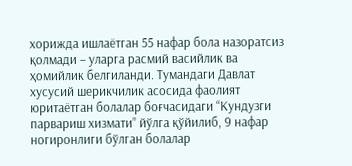хорижда ишлаётган 55 нафар бола назоратсиз қолмади – уларга расмий васийлик ва ҳомийлик белгиланди. Тумандаги Давлат хусусий шерикчилик асосида фаолият юритаётган болалар боғчасидаги “Кундузги парвариш хизмати” йўлга қўйилиб, 9 нафар ногиронлиги бўлган болалар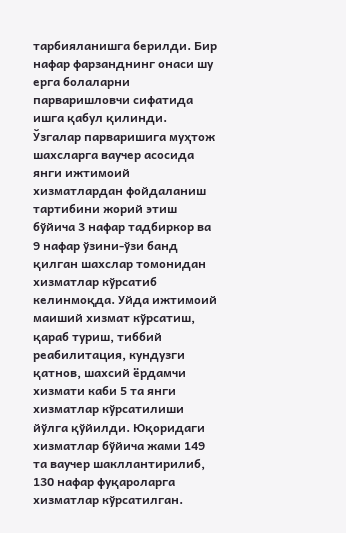тарбияланишга берилди. Бир нафар фарзанднинг онаси шу ерга болаларни парваришловчи сифатида ишга қабул қилинди. Ўзгалар парваришига муҳтож шахсларга ваучер асосида янги ижтимоий хизматлардан фойдаланиш тартибини жорий этиш бўйича 3 нафар тадбиркор ва 9 нафар ўзини-ўзи банд қилган шахслар томонидан хизматлар кўрсатиб келинмоқда. Уйда ижтимоий маиший хизмат кўрсатиш, қараб туриш, тиббий реабилитация, кундузги қатнов, шахсий ёрдамчи хизмати каби 5 та янги хизматлар кўрсатилиши йўлга қўйилди. Юқоридаги хизматлар бўйича жами 149 та ваучер шакллантирилиб, 130 нафар фуқароларга хизматлар кўрсатилган.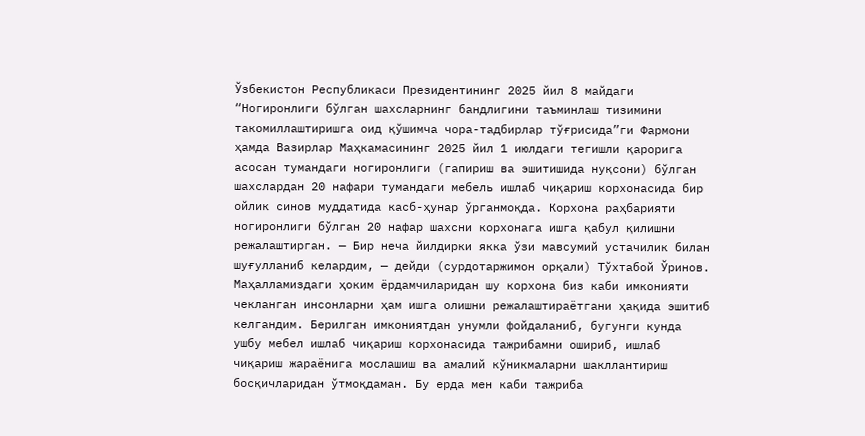Ўзбекистон Республикаси Президентининг 2025 йил 8 майдаги “Ногиронлиги бўлган шахсларнинг бандлигини таъминлаш тизимини такомиллаштиришга оид қўшимча чора-тадбирлар тўғрисида”ги Фармони ҳамда Вазирлар Маҳкамасининг 2025 йил 1 июлдаги тегишли қарорига асосан тумандаги ногиронлиги (гапириш ва эшитишида нуқсони) бўлган шахслардан 20 нафари тумандаги мебель ишлаб чиқариш корхонасида бир ойлик синов муддатида касб-ҳунар ўрганмоқда. Корхона раҳбарияти ногиронлиги бўлган 20 нафар шахсни корхонага ишга қабул қилишни режалаштирган. — Бир неча йилдирки якка ўзи мавсумий устачилик билан шуғулланиб келардим, — дейди (сурдотаржимон орқали) Тўхтабой Ўринов. Маҳалламиздаги ҳоким ёрдамчиларидан шу корхона биз каби имконияти чекланган инсонларни ҳам ишга олишни режалаштираётгани ҳақида эшитиб келгандим. Берилган имкониятдан унумли фойдаланиб, бугунги кунда ушбу мебел ишлаб чиқариш корхонасида тажрибамни ошириб, ишлаб чиқариш жараёнига мослашиш ва амалий кўникмаларни шакллантириш босқичларидан ўтмоқдаман. Бу ерда мен каби тажриба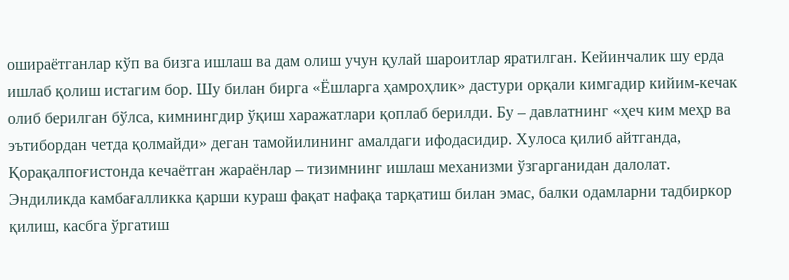ошираётганлар кўп ва бизга ишлаш ва дам олиш учун қулай шароитлар яратилган. Кейинчалик шу ерда ишлаб қолиш истагим бор. Шу билан бирга «Ёшларга ҳамроҳлик» дастури орқали кимгадир кийим-кечак олиб берилган бўлса, кимнингдир ўқиш харажатлари қоплаб берилди. Бу – давлатнинг «ҳеч ким меҳр ва эътибордан четда қолмайди» деган тамойилининг амалдаги ифодасидир. Хулоса қилиб айтганда, Қорақалпоғистонда кечаётган жараёнлар – тизимнинг ишлаш механизми ўзгарганидан далолат. Эндиликда камбағалликка қарши кураш фақат нафақа тарқатиш билан эмас, балки одамларни тадбиркор қилиш, касбга ўргатиш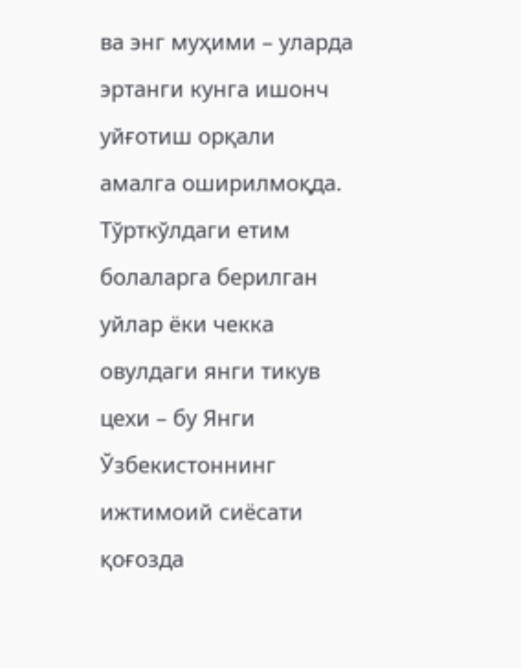ва энг муҳими – уларда эртанги кунга ишонч уйғотиш орқали амалга оширилмоқда. Тўрткўлдаги етим болаларга берилган уйлар ёки чекка овулдаги янги тикув цехи – бу Янги Ўзбекистоннинг ижтимоий сиёсати қоғозда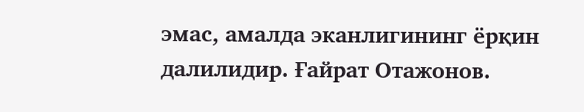эмас, амалда эканлигининг ёрқин далилидир. Ғайрат Отажонов.